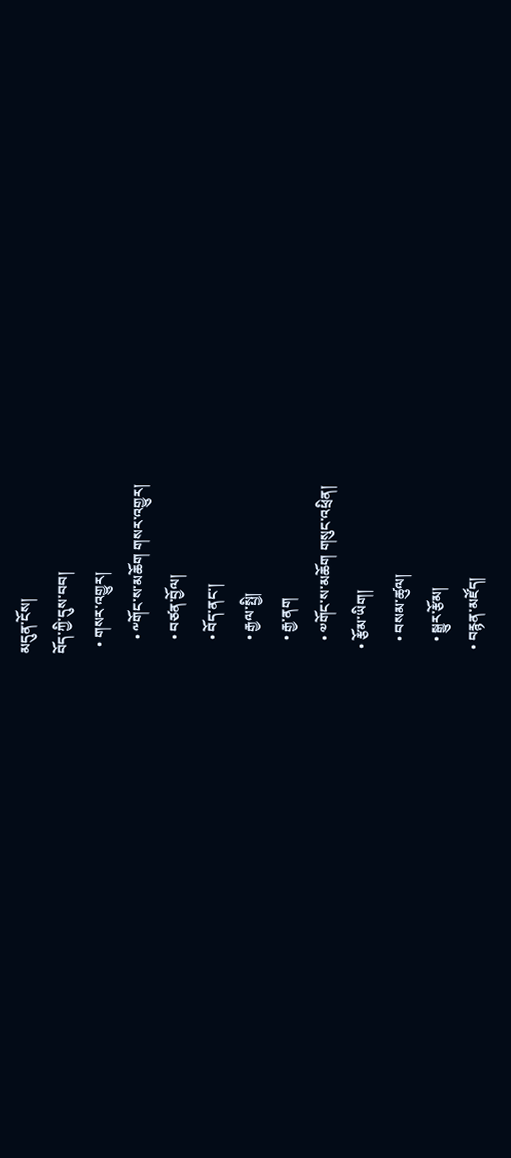མདུན་ངོས།
བོད་ཀྱི་དུས་བབ།
  • གསར་འགྱུར།
    • ༸གོང་ས་མཆོག གསར་འགྱུར།
    • བཙན་བྱོལ།
    • བོད་ནང་།
    • རྒྱལ་སྤྱི།
    • རྒྱ་ནག
    • ༧གོང་ས་མཆོག གསུང་འཕྲིན།
  • རྩོམ་ཡིག།
    • བསམ་ཚུལ།
    • སྒྱུར་རྩོམ།
  • བརྙན་མཛོད།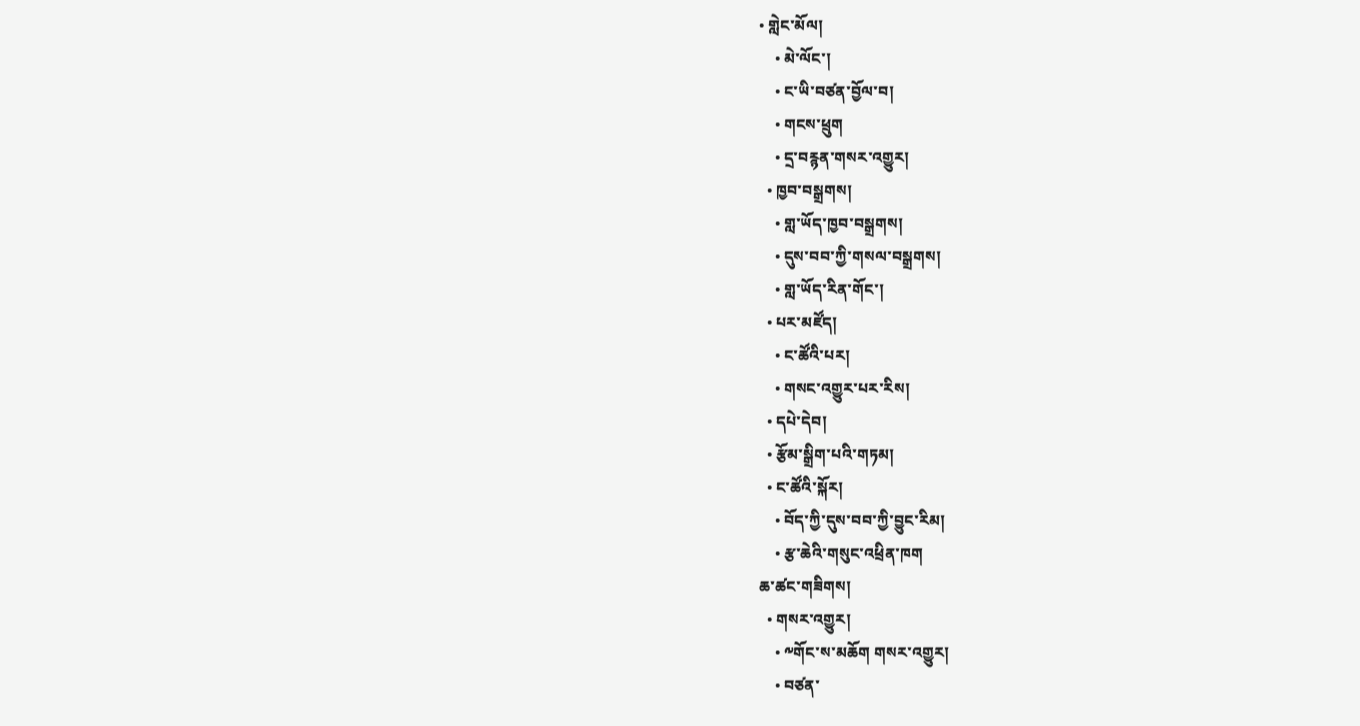• གླེང་མོལ།
    • མེ་ལོང་།
    • ང་ཡི་བཙན་བྱོལ་བ།
    • གངས་ཕྲུག
    • དྲ་བརྙན་གསར་འགྱུར།
  • ཁྱབ་བསྒྲགས།
    • གླ་ཡོད་ཁྱབ་བསྒྲགས།
    • དུས་བབ་ཀྱི་གསལ་བསྒྲགས།
    • གླ་ཡོད་རིན་གོང་།
  • པར་མཛོད།
    • ང་ཚོའི་པར།
    • གསང་འགྱུར་པར་རིས།
  • དཔེ་དེབ།
  • རྩོམ་སྒྲིག་པའི་གཏམ།
  • ང་ཚོའི་སྐོར།
    • བོད་ཀྱི་དུས་བབ་ཀྱི་བྱུང་རིམ།
    • རྩ་ཆེའི་གསུང་འཕྲིན་ཁག
ཆ་ཚང་གཟིགས།
  • གསར་འགྱུར།
    • ༸གོང་ས་མཆོག གསར་འགྱུར།
    • བཙན་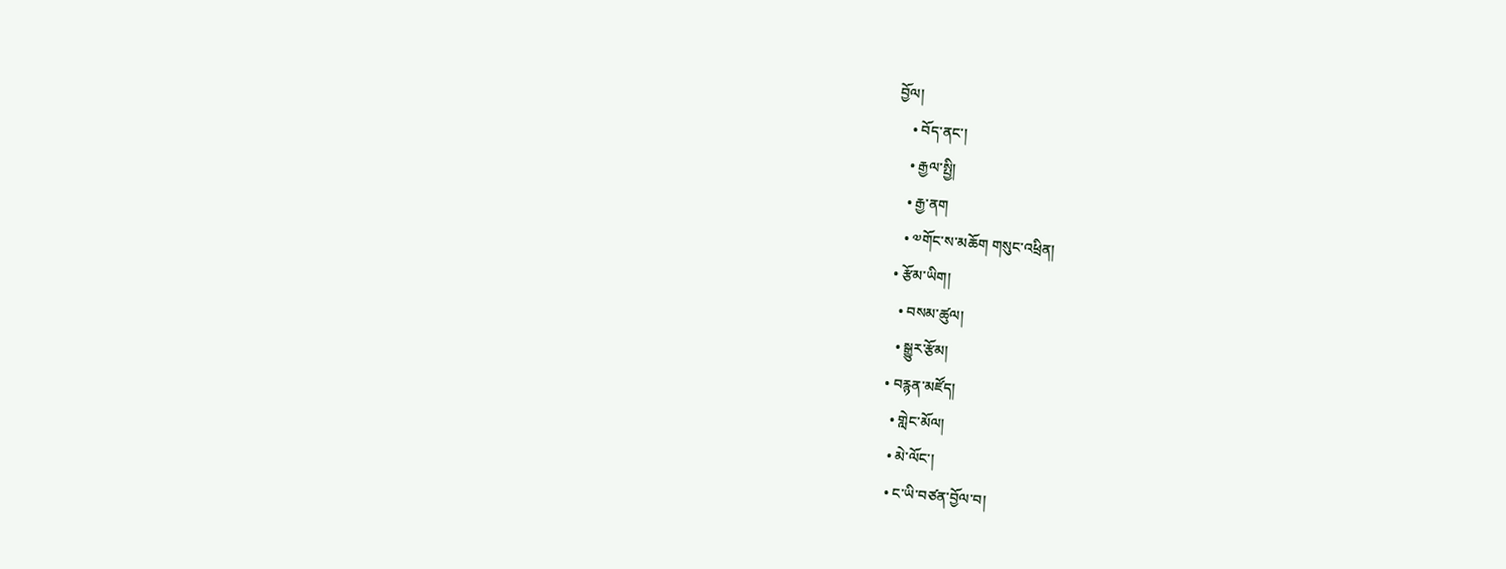བྱོལ།
    • བོད་ནང་།
    • རྒྱལ་སྤྱི།
    • རྒྱ་ནག
    • ༧གོང་ས་མཆོག གསུང་འཕྲིན།
  • རྩོམ་ཡིག།
    • བསམ་ཚུལ།
    • སྒྱུར་རྩོམ།
  • བརྙན་མཛོད།
    • གླེང་མོལ།
    • མེ་ལོང་།
    • ང་ཡི་བཙན་བྱོལ་བ།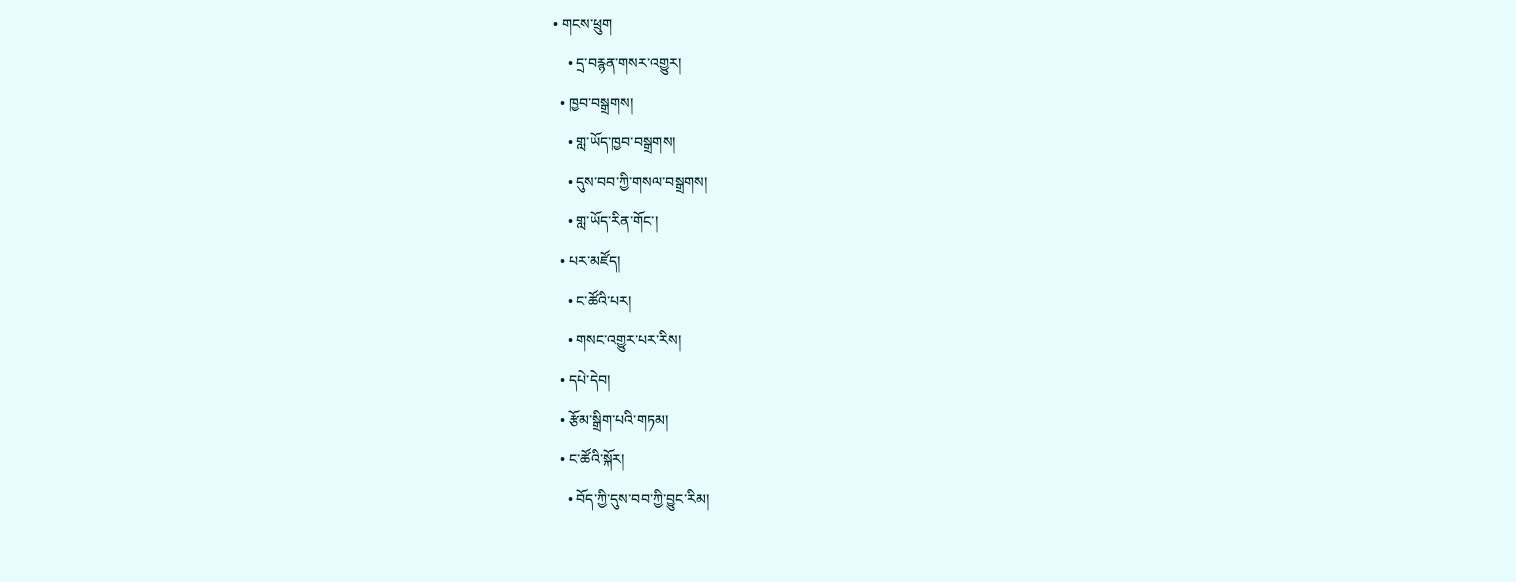• གངས་ཕྲུག
    • དྲ་བརྙན་གསར་འགྱུར།
  • ཁྱབ་བསྒྲགས།
    • གླ་ཡོད་ཁྱབ་བསྒྲགས།
    • དུས་བབ་ཀྱི་གསལ་བསྒྲགས།
    • གླ་ཡོད་རིན་གོང་།
  • པར་མཛོད།
    • ང་ཚོའི་པར།
    • གསང་འགྱུར་པར་རིས།
  • དཔེ་དེབ།
  • རྩོམ་སྒྲིག་པའི་གཏམ།
  • ང་ཚོའི་སྐོར།
    • བོད་ཀྱི་དུས་བབ་ཀྱི་བྱུང་རིམ།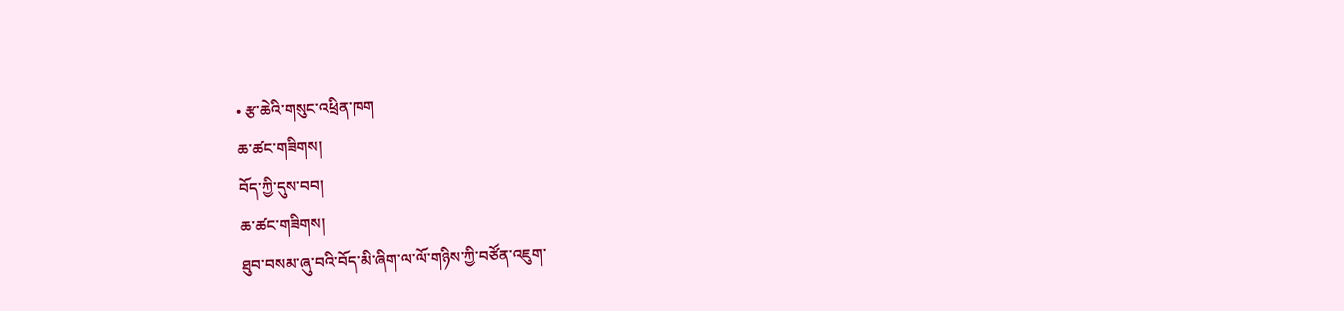• རྩ་ཆེའི་གསུང་འཕྲིན་ཁག
ཆ་ཚང་གཟིགས།
བོད་ཀྱི་དུས་བབ།
ཆ་ཚང་གཟིགས།
ཐུབ་བསམ་ཞུ་བའི་བོད་མི་ཞིག་ལ་ལོ་གཉིས་ཀྱི་བཙོན་འཇུག་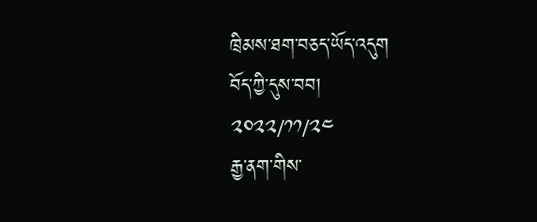ཁྲིམས་ཐག་བཅད་ཡོད་འདུག
བོད་ཀྱི་དུས་བབ།
༢༠༢༢/༡༡/༢༤
རྒྱ་ནག་གིས་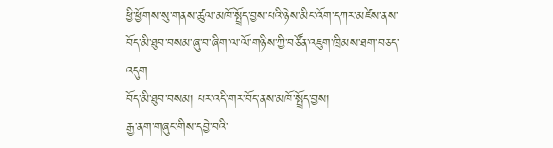ཕྱི་ཕྱོགས་སུ་གནས་ཚུལ་མཁོ་སྤྲོད་བྱས་པའི་ཉེས་མིང་འོག་དཀར་མཛེས་ནས་བོད་མི་ཐུབ་བསམ་ཞུ་བ་ཞིག་ལ་ལོ་གཉིས་ཀྱི་བཙོན་འཇུག་ཁྲིམས་ཐག་བཅད་འདུག
བོད་མི་ཐུབ་བསམ། པར་འདི་གར་བོད་ནས་མཁོ་སྤྲོད་བྱས།
རྒྱ་ནག་གཞུང་གིས་དབྱེ་བའི་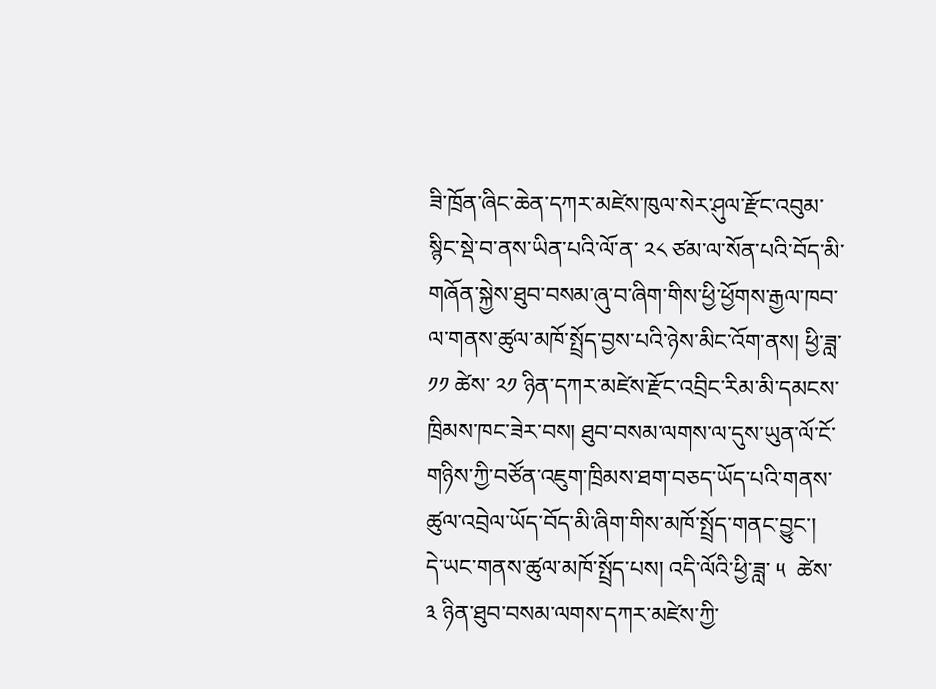ཟི་ཁྲོན་ཞིང་ཆེན་དཀར་མཛེས་ཁུལ་སེར་ཤུལ་རྫོང་འབུམ་སྙིང་སྡེ་བ་ནས་ཡིན་པའི་ལོ་ན་ ༢༨ ཙམ་ལ་སོན་པའི་བོད་མི་གཞོན་སྐྱེས་ཐུབ་བསམ་ཞུ་བ་ཞིག་གིས་ཕྱི་ཕྱོགས་རྒྱལ་ཁབ་ལ་གནས་ཚུལ་མཁོ་སྤྲོད་བྱས་པའི་ཉེས་མིང་འོག་ནས། ཕྱི་ཟླ་ ༡༡ ཚེས་ ༢༡ ཉིན་དཀར་མཛེས་རྫོང་འབྲིང་རིམ་མི་དམངས་ཁྲིམས་ཁང་ཟེར་བས། ཐུབ་བསམ་ལགས་ལ་དུས་ཡུན་ལོ་ངོ་གཉིས་ཀྱི་བཙོན་འཇུག་ཁྲིམས་ཐག་བཅད་ཡོད་པའི་གནས་ཚུལ་འབྲེལ་ཡོད་བོད་མི་ཞིག་གིས་མཁོ་སྤྲོད་གནང་བྱུང་།
དེ་ཡང་གནས་ཚུལ་མཁོ་སྤྲོད་པས། འདི་ལོའི་ཕྱི་ཟླ་ ༥  ཚེས་ ༣ ཉིན་ཐུབ་བསམ་ལགས་དཀར་མཛེས་ཀྱི་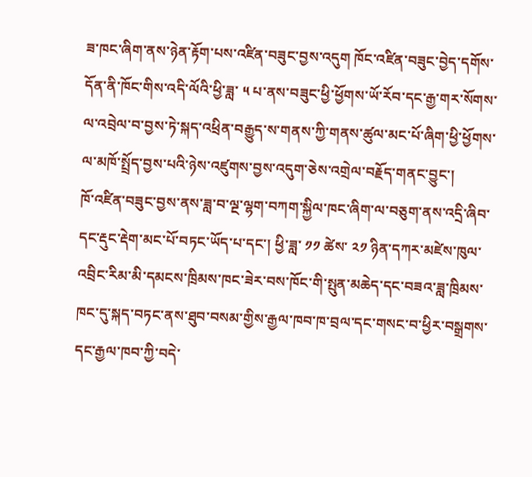ཟ་ཁང་ཞིག་ནས་ཉེན་རྟོག་པས་འཛིན་བཟུང་བྱས་འདུག ཁོང་འཛིན་བཟུང་བྱེད་དགོས་དོན་ནི་ཁོང་གིས་འདི་ལོའི་ཕྱི་ཟླ་ ༥ པ་ནས་བཟུང་ཕྱི་ཕྱོགས་ཡོ་རོབ་དང་རྒྱ་གར་སོགས་ལ་འབྲེལ་བ་བྱས་ཏེ་སྐད་འཕྲིན་བརྒྱུད་ས་གནས་ཀྱི་གནས་ཚུལ་མང་པོ་ཞིག་ཕྱི་ཕྱོགས་ལ་མཁོ་སྤྲོད་བྱས་པའི་ཉེས་འཛུགས་བྱས་འདུག་ཅེས་འགྲེལ་བརྗོད་གནང་བྱུང་།
ཁོ་འཛིན་བཟུང་བྱས་ནས་ཟླ་བ་ལྔ་ལྷག་བཀག་སྐྱིལ་ཁང་ཞིག་ལ་བཅུག་ནས་འདྲི་ཞིབ་དང་རྡུང་རྡེག་མང་པོ་བཏང་ཡོད་པ་དང་། ཕྱི་ཟླ་ ༡༡ ཚེས་ ༢༡ ཉིན་དཀར་མཛེས་ཁུལ་འབྲིང་རིམ་མི་དམངས་ཁྲིམས་ཁང་ཟེར་བས་ཁོང་གི་སྤུན་མཆེད་དང་བཟའ་ཟླ་ཁྲིམས་ཁང་དུ་སྐད་བཏང་ནས་ཐུབ་བསམ་གྱིས་རྒྱལ་ཁབ་ཁ་བྲལ་དང་གསང་བ་ཕྱིར་བསྒྲགས་དང་རྒྱལ་ཁབ་ཀྱི་བདེ་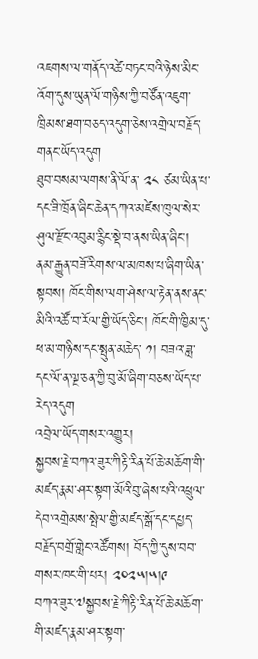འཇགས་ལ་གནོད་འཚེ་བཏང་བའི་ཉེས་མིང་འོག་དུས་ཡུན་ལོ་གཉིས་ཀྱི་བཙོན་འཇུག་ཁྲིམས་ཐག་བཅད་འདུག་ཅེས་འགྲེལ་བརྗོད་གནང་ཡོད་འདུག
ཐུབ་བསམ་ལགས་ནི་ལོ་ན་ ༢༨ ཙམ་ཡིན་པ་དང་ཟི་ཁྲོན་ཞིང་ཆེན་དཀའ་མཛེས་ཁུལ་སེར་ཤུལ་རྫོང་འབུམ་རྙིང་སྡེ་བ་ནས་ཡིན་ཞིང་། ནམ་རྒྱུན་བཟོ་རིགས་ལ་མཁས་པ་ཞིག་ཡིན་སྟབས། ཁོང་གིས་ལག་ཤེས་ལ་རྟེན་ནས་ནང་མིའི་འཚོ་བ་རོལ་གྱི་ཡོད་ཅིང་། ཁོང་གི་ཁྱིམ་དུ་ཕ་མ་གཉིས་དང་སྤུན་མཆེད་ ༡། བཟའ་ཟླ་དང་ལོ་ན་ལྔ་ཅན་ཀྱི་བུ་མོ་ཞིག་བཅས་ཡོད་པ་རེད་འདུག
འབྲེལ་ཡོད་གསར་འགྱུར།
སྐྱབས་རྗེ་བཀའ་ཟུར་ཀིརྟི་རིན་པོ་ཆེ་མཆོག་གི་མཛད་རྣམ་ཤར་སྟག་མོའི་བུ་ཞེས་པའི་འཕྲུལ་དེབ་འགྲེམས་སྤེལ་གྱི་མཛད་སྒོ་དང་དཔྱད་བརྗོད་བགྲོ་གླེང་འཚོགས། བོད་ཀྱི་དུས་བབ་གསར་ཁང་གི་པར། ༢༠༢༥།༥།༩
བཀའ་ཟུར་༧སྐྱབས་རྗེ་ཀིརྟི་རིན་པོ་ཆེ་མཆོག་གི་མཛད་རྣམ་ཤར་སྟག་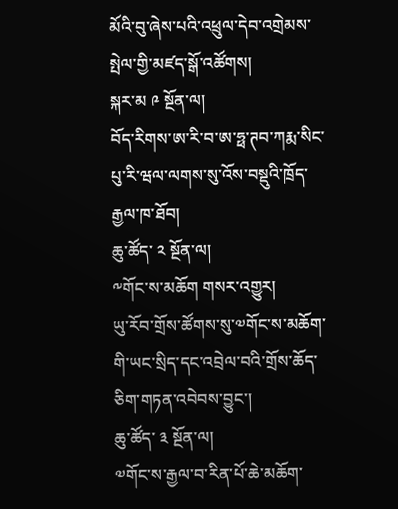མོའི་བུ་ཞེས་པའི་འཕྲུལ་དེབ་འགྲེམས་སྤེལ་གྱི་མཛད་སྒོ་འཚོགས།
སྐར་མ ༩ སྔོན་ལ།
བོད་རིགས་ཨ་རི་བ་ཨ་ཧྥ་ཊབ་ཀརྨ་སིང་པུ་རི་ཝལ་ལགས་སུ་འོས་བསྡུའི་ཁྲོད་རྒྱལ་ཁ་ཐོབ།
ཆུ་ཚོད་ ༢ སྔོན་ལ།
༸གོང་ས་མཆོག གསར་འགྱུར།
ཡུ་རོབ་གྲོས་ཚོགས་སུ་༧གོང་ས་མཆོག་གི་ཡང་སྲིད་དང་འབྲེལ་བའི་གྲོས་ཆོད་ཅིག་གཏན་འབེབས་བྱུང་།
ཆུ་ཚོད་ ༣ སྔོན་ལ།
༧གོང་ས་རྒྱལ་བ་རིན་པོ་ཆེ་མཆོག་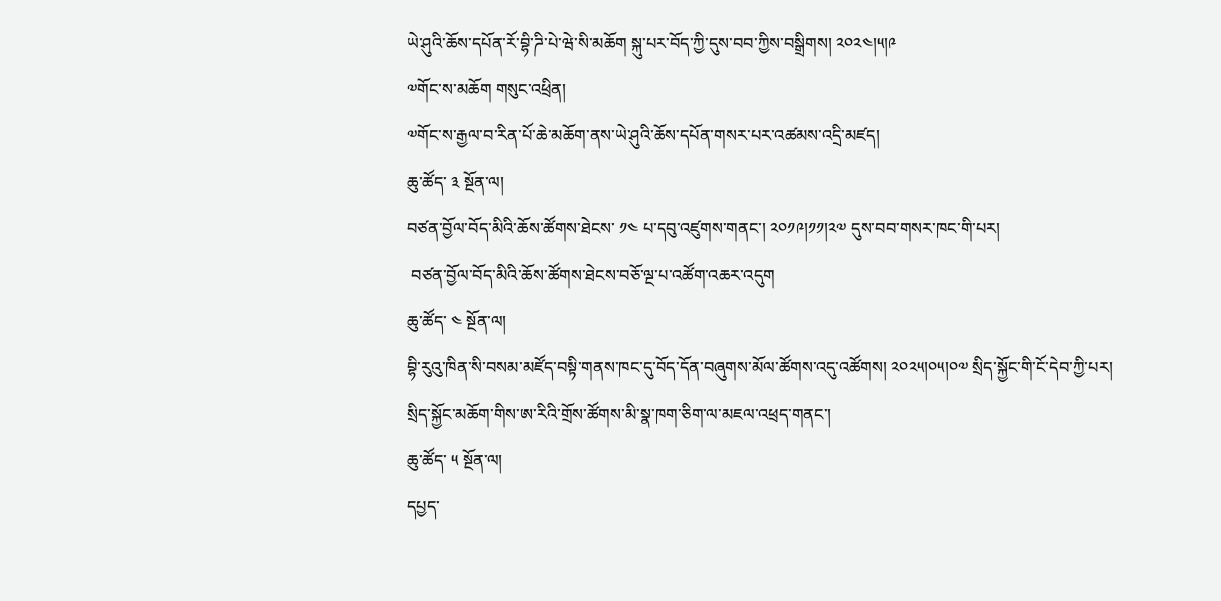ཡེ་ཤུའི་ཆོས་དཔོན་རོ་བྷི་ཌི་པེ་ཝེ་སི་མཆོག སྐུ་པར་བོད་ཀྱི་དུས་བབ་ཀྱིས་བསྒྲིགས། ༢༠༢༤།༥།༩
༧གོང་ས་མཆོག གསུང་འཕྲིན།
༧གོང་ས་རྒྱལ་བ་རིན་པོ་ཆེ་མཆོག་ནས་ཡེ་ཤུའི་ཆོས་དཔོན་གསར་པར་འཚམས་འདྲི་མཛད།
ཆུ་ཚོད་ ༣ སྔོན་ལ།
བཙན་བྱོལ་བོད་མིའི་ཆོས་ཚོགས་ཐེངས་ ༡༤ པ་དབུ་འཛུགས་གནང་། ༢༠༡༩།༡༡།༢༧ དུས་བབ་གསར་ཁང་གི་པར།
 བཙན་བྱོལ་བོད་མིའི་ཆོས་ཚོགས་ཐེངས་བཅོ་ལྔ་པ་འཚོག་འཆར་འདུག
ཆུ་ཚོད་ ༤ སྔོན་ལ།
བྷི་རུའུ་ཁིན་སི་བསམ་མཛོད་བསྟི་གནས་ཁང་དུ་བོད་དོན་བཞུགས་མོལ་ཚོགས་འདུ་འཚོགས། ༢༠༢༥།༠༥།༠༧ སྲིད་སྐྱོང་གི་ངོ་དེབ་ཀྱི་པར།
སྲིད་སྐྱོང་མཆོག་གིས་ཨ་རིའི་གྲོས་ཚོགས་མི་སྣ་ཁག་ཅིག་ལ་མཇལ་འཕྲད་གནང་།
ཆུ་ཚོད་ ༥ སྔོན་ལ།
དཔྱད་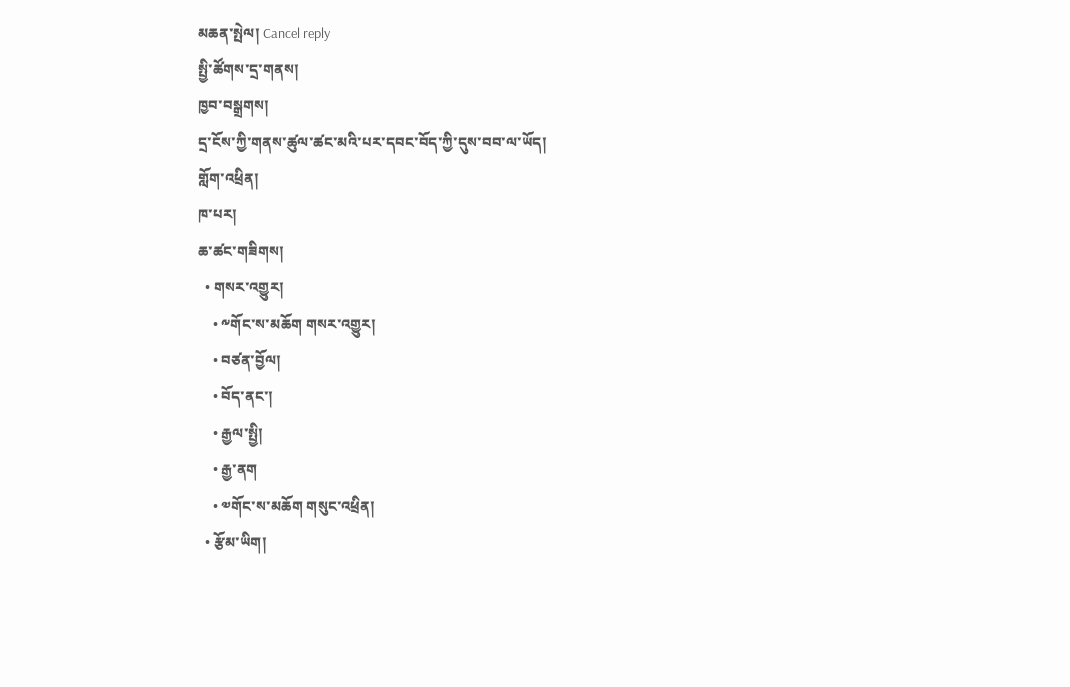མཆན་སྤེལ། Cancel reply
སྤྱི་ཚོགས་དྲ་གནས།
ཁྱབ་བསྒྲགས།
དྲ་ངོས་ཀྱི་གནས་ཚུལ་ཚང་མའི་པར་དབང་བོད་ཀྱི་དུས་བབ་ལ་ཡོད།
གློག་འཕྲིན།
ཁ་པར།
ཆ་ཚང་གཟིགས།
  • གསར་འགྱུར།
    • ༸གོང་ས་མཆོག གསར་འགྱུར།
    • བཙན་བྱོལ།
    • བོད་ནང་།
    • རྒྱལ་སྤྱི།
    • རྒྱ་ནག
    • ༧གོང་ས་མཆོག གསུང་འཕྲིན།
  • རྩོམ་ཡིག།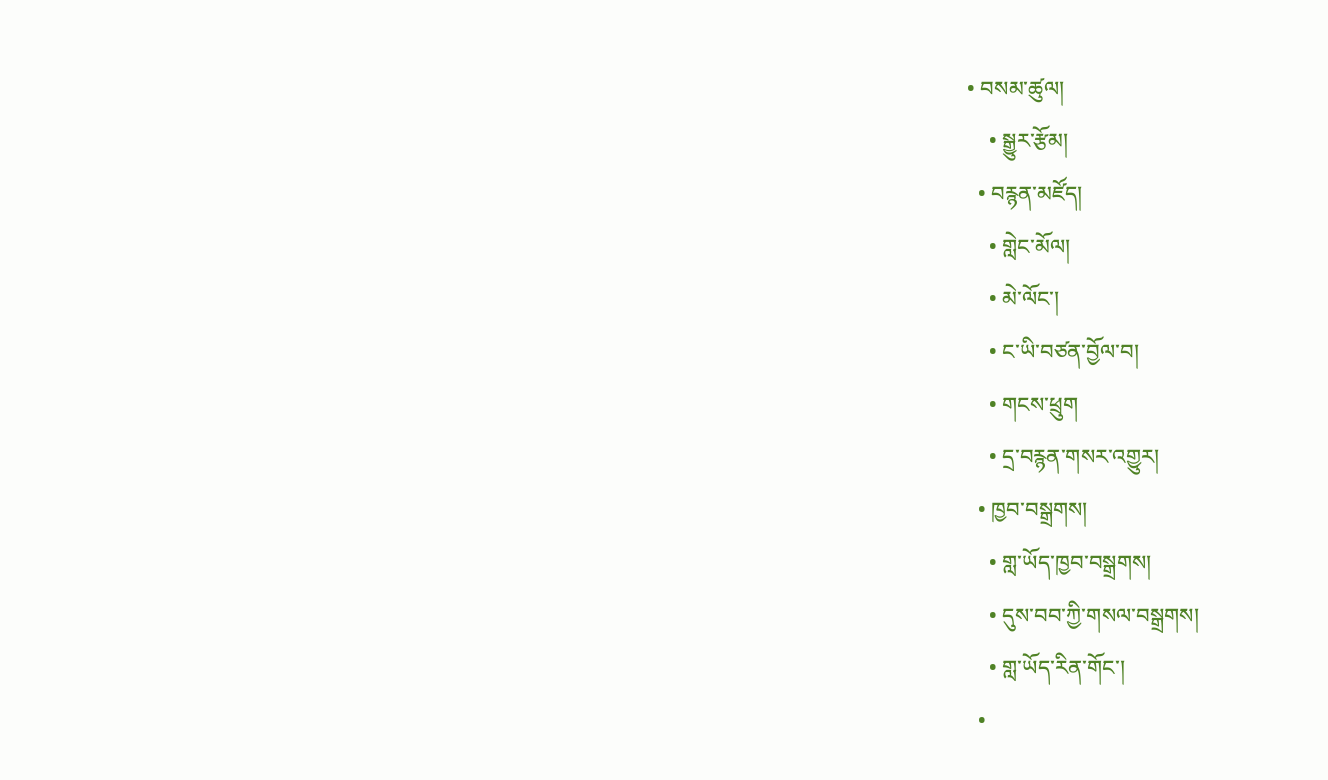• བསམ་ཚུལ།
    • སྒྱུར་རྩོམ།
  • བརྙན་མཛོད།
    • གླེང་མོལ།
    • མེ་ལོང་།
    • ང་ཡི་བཙན་བྱོལ་བ།
    • གངས་ཕྲུག
    • དྲ་བརྙན་གསར་འགྱུར།
  • ཁྱབ་བསྒྲགས།
    • གླ་ཡོད་ཁྱབ་བསྒྲགས།
    • དུས་བབ་ཀྱི་གསལ་བསྒྲགས།
    • གླ་ཡོད་རིན་གོང་།
  •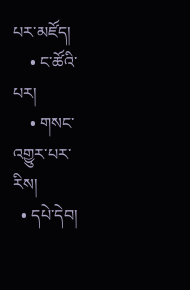པར་མཛོད།
    • ང་ཚོའི་པར།
    • གསང་འགྱུར་པར་རིས།
  • དཔེ་དེབ།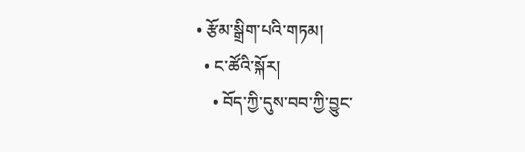• རྩོམ་སྒྲིག་པའི་གཏམ།
  • ང་ཚོའི་སྐོར།
    • བོད་ཀྱི་དུས་བབ་ཀྱི་བྱུང་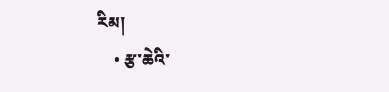རིམ།
    • རྩ་ཆེའི་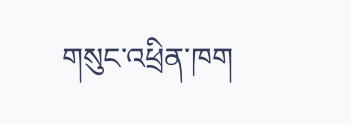གསུང་འཕྲིན་ཁག